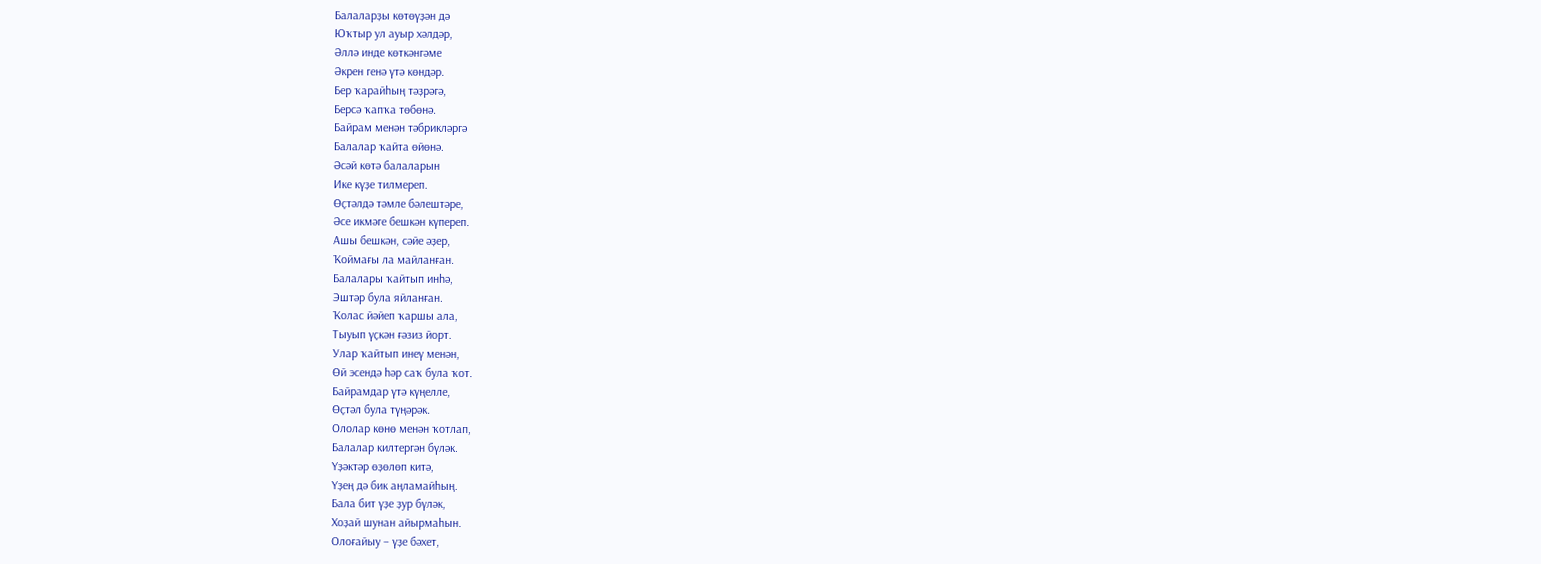Балаларҙы көтөүҙән дә
Юҡтыр ул ауыр хәлдәр,
Әллә инде көткәнгәме
Әкрен генә үтә көндәр.
Бер ҡарайһың тәҙрәгә,
Берсә ҡапҡа төбөнә.
Байрам менән тәбрикләргә
Балалар ҡайта өйөнә.
Әсәй көтә балаларын
Ике күҙе тилмереп.
Өҫтәлдә тәмле бәлештәре,
Әсе икмәге бешкән күпереп.
Ашы бешкән, сәйе әҙер,
Ҡоймағы ла майланған.
Балалары ҡайтып инһә,
Эштәр була яйланған.
Ҡолас йәйеп ҡаршы ала,
Тыуып үҫкән ғәзиз йорт.
Улар ҡайтып инеү менән,
Өй эсендә һәр саҡ була ҡот.
Байрамдар үтә күңелле,
Өҫтәл була түңәрәк.
Ололар көнө менән ҡотлап,
Балалар килтергән бүләк.
Үҙәктәр өҙөлөп китә,
Үҙең дә бик аңламайһың.
Бала бит үҙе ҙур бүләк,
Хоҙай шунан айырмаһын.
Олоғайыу – үҙе бәхет,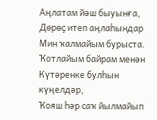Аңлатам йәш быуынға,
Дөрөҫ итеп аңлаһындар
Мин ҡалмайым бурыста.
Ҡотлайым байрам менән
Күтәренке булһын күңелдәр,
Ҡояш һәр саҡ йылмайып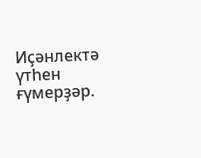Иҫәнлектә үтһен ғүмерҙәр.